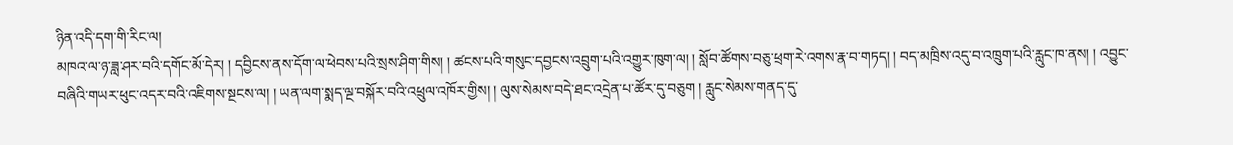ཉིན་འདི་དག་གི་རིང་ལ།
མཁའ་ལ་ཉ་ཟླ་ཤར་བའི་དགོང་མོ་དེར། ། དབྱིངས་ནས་དོག་ལ་ཕེབས་པའི་སྲས་ཤིག་གིས། ། ཚངས་པའི་གསུང་དབྱངས་འབྲུག་པའི་འགྱུར་ཁུག་ལ། ། སློབ་ཚོགས་བཅུ་ཕྲག་རེ་འགས་རྣ་བ་གཏད། ། བད་མཁྲིས་འདུ་བ་འཁྲུག་པའི་རླུང་ཁ་ནས། ། འབྱུང་བཞིའི་གཡར་ཕུང་འདར་བའི་འཇིགས་སྔངས་ལ། ། ཡན་ལག་སྨད་ལྔ་བསྐོར་བའི་འཕྲུལ་འཁོར་གྱིས། ། ལུས་སེམས་བདེ་ཐང་འདྲེན་པ་ཚོར་དུ་བཅུག ། རླུང་སེམས་གནད་དུ་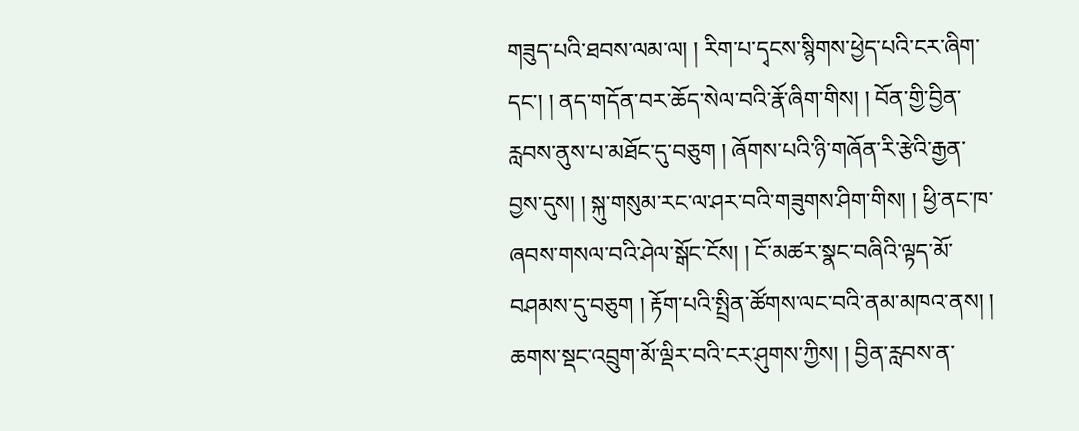གཟུད་པའི་ཐབས་ལམ་ལ། ། རིག་པ་དྭངས་སྙིགས་ཕྱེད་པའི་ངར་ཞིག་དང་། ། ནད་གདོན་བར་ཆོད་སེལ་བའི་རྣོ་ཞིག་གིས། ། བོན་གྱི་བྱིན་རླབས་ནུས་པ་མཐོང་དུ་བཅུག ། ཞོགས་པའི་ཉི་གཞོན་རི་རྩེའི་རྒྱན་བྱས་དུས། ། སྐུ་གསུམ་རང་ལ་ཤར་བའི་གཟུགས་ཤིག་གིས། ། ཕྱི་ནང་ཁ་ཞབས་གསལ་བའི་ཤེལ་སྒོང་ངོས། ། ངོ་མཚར་སྣང་བཞིའི་ལྟད་མོ་བཤམས་དུ་བཅུག ། རྟོག་པའི་སྤྲིན་ཚོགས་ལང་བའི་ནམ་མཁའ་ནས། ། ཆགས་སྡང་འབྲུག་མོ་ལྡིར་བའི་ངར་ཤུགས་ཀྱིས། ། བྱིན་རླབས་ན་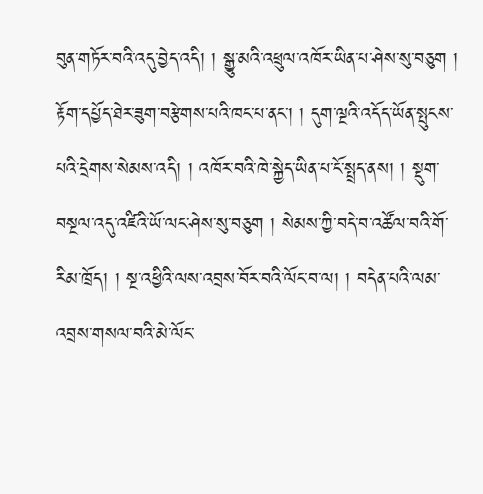བུན་གཏོར་བའི་འདུ་བྱེད་འདི། ། སྒྱུ་མའི་འཕྲུལ་འཁོར་ཡིན་པ་ཤེས་སུ་བཅུག ། རྟོག་དཔྱོད་ཐེར་ཟུག་བརྩེགས་པའི་ཁང་པ་ནང་། ། དུག་ལྔའི་འདོད་ཡོན་སྤུངས་པའི་དྲེགས་སེམས་འདི། ། འཁོར་བའི་ཁེ་སྐྱེད་ཡིན་པ་ངོ་སྤྲད་ནས། ། སྡུག་བསྔལ་འདུ་འཛིའི་ཡོ་ལང་ཤེས་སུ་བཅུག ། སེམས་ཀྱི་བདེ་བ་འཚོལ་བའི་གོ་རིམ་ཁྲོད། ། སྔ་འཕྱིའི་ལས་འབྲས་བོར་བའི་ལོང་བ་ལ། ། བདེན་པའི་ལམ་འབྲས་གསལ་བའི་མེ་ལོང་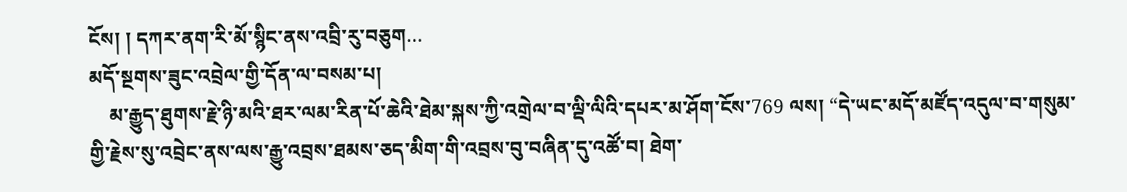ངོས། ། དཀར་ནག་རི་མོ་སྙིང་ནས་འབྲི་རུ་བཅུག…
མདོ་སྔགས་ཟུང་འབྲེལ་གྱི་དོན་ལ་བསམ་པ།
    མ་རྒྱུད་ཐུགས་རྗེ་ཉི་མའི་ཐར་ལམ་རིན་པོ་ཆེའི་ཐེམ་སྐས་ཀྱི་འགྲེལ་བ་ལྡི་ལིའི་དཔར་མ་ཤོག་ངོས་769 ལས། “དེ་ཡང་མདོ་མཛོད་འདུལ་བ་གསུམ་གྱི་རྗེས་སུ་འབྲེང་ནས་ལས་རྒྱུ་འབྲས་ཐམས་ཅད་མིག་གི་འབྲས་བུ་བཞིན་དུ་འཚོ་བ། ཐེག་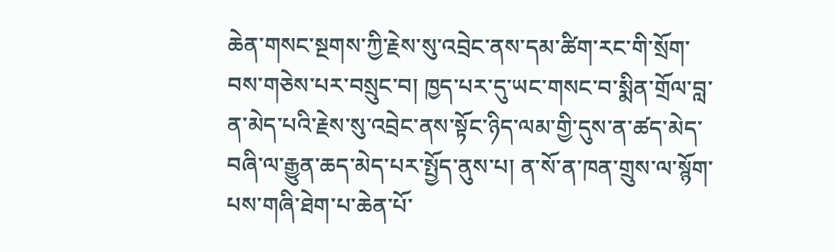ཆེན་གསང་སྔགས་ཀྱི་རྗེས་སུ་འབྲེང་ནས་དམ་ཚིག་རང་གི་སྲོག་བས་གཅེས་པར་བསྲུང་བ། ཁྱད་པར་དུ་ཡང་གསང་བ་སྨིན་གྲོལ་བླ་ན་མེད་པའི་རྗེས་སུ་འབྲེང་ནས་སྟོང་ཉིད་ལམ་གྱི་དུས་ན་ཚད་མེད་བཞི་ལ་རྒྱུན་ཆད་མེད་པར་སྤྱོད་ནུས་པ། ན་སོ་ན་ཁན་གྲུས་ལ་སྙོག་པས་གཞི་ཐེག་པ་ཆེན་པོ་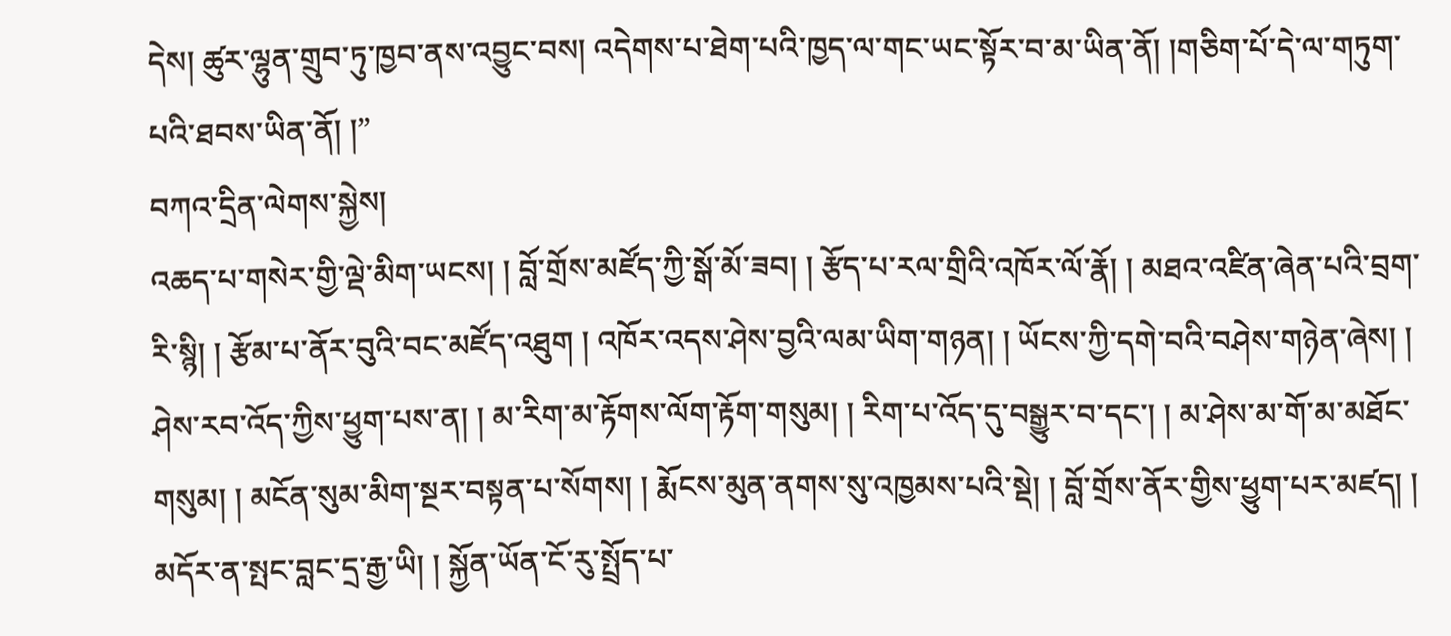དེས། ཚུར་ལྷུན་གྲུབ་ཏུ་ཁྱབ་ནས་འབྱུང་བས། འདེགས་པ་ཐེག་པའི་ཁྱད་ལ་གང་ཡང་སྟོར་བ་མ་ཡིན་ནོ། །གཅིག་པོ་དེ་ལ་གཏུག་པའི་ཐབས་ཡིན་ནོ། །”
བཀའ་དྲིན་ལེགས་སྐྱེས།
འཆད་པ་གསེར་གྱི་ལྡེ་མིག་ཡངས། ། བློ་གྲོས་མཛོད་ཀྱི་སྒོ་མོ་ཟབ། ། རྩོད་པ་རལ་གྲིའི་འཁོར་ལོ་རྣོ། ། མཐའ་འཛིན་ཞེན་པའི་བྲག་རི་སྙི། ། རྩོམ་པ་ནོར་བུའི་བང་མཛོད་འཐུག ། འཁོར་འདས་ཤེས་བྱའི་ལམ་ཡིག་གཉན། ། ཡོངས་ཀྱི་དགེ་བའི་བཤེས་གཉེན་ཞེས། ། ཤེས་རབ་འོད་ཀྱིས་ཕྱུག་པས་ན། ། མ་རིག་མ་རྟོགས་ལོག་རྟོག་གསུམ། ། རིག་པ་འོད་དུ་བསྒྱུར་བ་དང་། ། མ་ཤེས་མ་གོ་མ་མཐོང་གསུམ། ། མངོན་སུམ་མིག་སྔར་བསྟན་པ་སོགས། ། རྨོངས་མུན་ནགས་སུ་འཁྱམས་པའི་སྡེ། ། བློ་གྲོས་ནོར་གྱིས་ཕྱུག་པར་མཛད། ། མདོར་ན་སྤང་བླང་དྲ་རྒྱ་ཡི། ། སྐྱོན་ཡོན་ངོ་རུ་སྤྲོད་པ་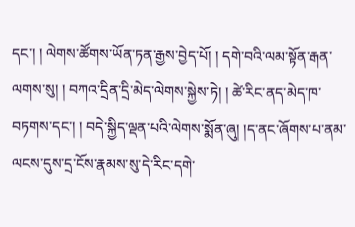དང་། ། ལེགས་ཚོགས་ཡོན་ཏན་རྒྱས་བྱེད་པོ། ། དགེ་བའི་ལམ་སྟོན་རྒན་ལགས་སུ། ། བཀའ་དྲིན་དྲི་མེད་ལེགས་སྐྱེས་ཏེ། ། ཚེ་རིང་ནད་མེད་ཁ་བཏགས་དང་། ། བདེ་སྐྱིད་ལྡན་པའི་ལེགས་སྨོན་ཞུ། །ད་ནང་ཞོགས་པ་ནམ་ལངས་དུས་དྲ་ངོས་རྣམས་སུ་དེ་རིང་དགེ་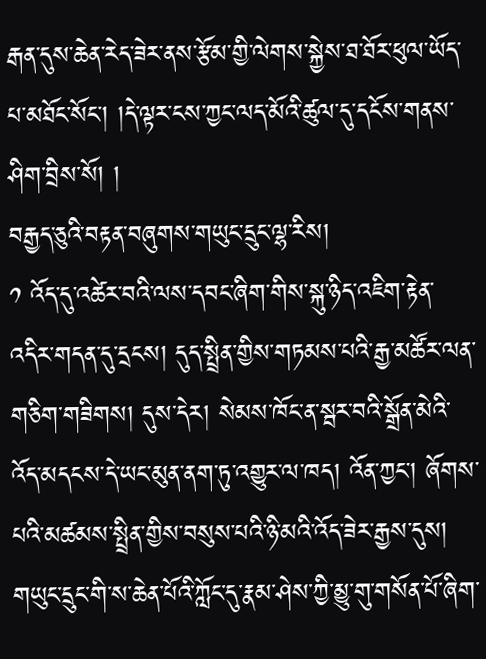རྒན་དུས་ཆེན་རེད་ཟེར་ནས་རྩོམ་གྱི་ལེགས་སྐྱེས་ཐ་ཐོར་ཕུལ་ཡོད་པ་མཐོང་སོང་། །དེ་ལྟར་ངས་ཀྱང་ལད་མོའི་ཚུལ་དུ་དངོས་གནས་ཤིག་བྲིས་སོ། །
བརྒྱད་ཅུའི་བརྟན་བཞུགས་གཡུང་དྲུང་ལྷ་རིས།
༡ འོད་དུ་འཚེར་བའི་ལས་དབང་ཞིག་གིས་སྐུ་ཉིད་འཇིག་རྟེན་འདིར་གདན་དུ་དྲངས། དུད་སྤྲིན་གྱིས་གཏམས་པའི་རྒྱ་མཚོར་ལན་གཅིག་གཟིགས། དུས་དེར། སེམས་ཁོང་ན་སྦར་བའི་སྒྲོན་མེའི་འོད་མདངས་དེ་ཡང་མུན་ནག་ཏུ་འགྱུར་ལ་ཁད། འོན་ཀྱང་། ཞོགས་པའི་མཚམས་སྤྲིན་གྱིས་བསུས་པའི་ཉི་མའི་འོད་ཟེར་རྒྱས་དུས། གཡུང་དྲུང་གི་ས་ཆེན་པོའི་ཀློང་དུ་རྣམ་ཤེས་ཀྱི་མྱུ་གུ་གསོན་པོ་ཞིག་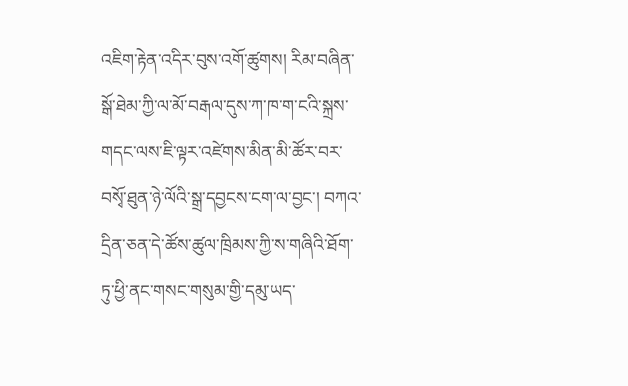འཇིག་རྟེན་འདིར་བུས་འགོ་ཚུགས། རིམ་བཞིན་སྒོ་ཐེམ་ཀྱི་ལ་མོ་བརྒལ་དུས་ཀ་ཁ་ག་ངའི་སྐྲས་གདང་ལས་ཇི་ལྟར་འཛེགས་མིན་མི་ཚོར་བར་བསྭོ་ཐུན་ཉེ་ལོའི་སྒྲ་དབྱངས་ངག་ལ་བྱང་། བཀའ་དྲིན་ཅན་དེ་ཚོས་ཚུལ་ཁྲིམས་ཀྱི་ས་གཞིའི་ཐོག་ཏུ་ཕྱི་ནང་གསང་གསུམ་གྱི་དམུ་ཡད་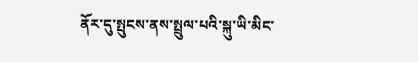ནོར་དུ་སྤུངས་ནས་སྤྲུལ་པའི་སྐུ་ཡི་མིང་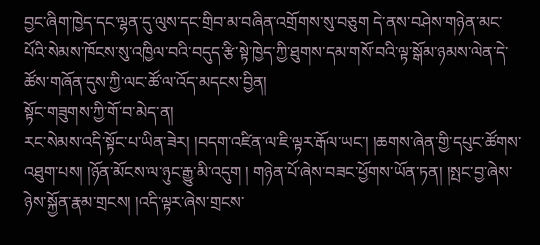བྱང་ཞིག་ཁྱེད་དང་ལྷན་དུ་ལུས་དང་གྲིབ་མ་བཞིན་འགྲོགས་སུ་བཅུག དེ་ནས་བཤེས་གཉེན་མང་པོའི་སེམས་ཁོངས་སུ་འཁྱིལ་བའི་བདུད་རྩི་སྟེ་ཁྱེད་ཀྱི་ཐུགས་དམ་གསོ་བའི་ལྟ་སྒོམ་ཉམས་ལེན་དེ་ཚོས་གཞོན་དུས་ཀྱི་ལང་ཚོ་ལ་འོད་མདངས་བྱིན།
སྟོང་གཟུགས་ཀྱི་གོ་བ་མེད་ན།
རང་སེམས་འདི་སྟོང་པ་ཡིན་ཟེར། །བདག་འཛིན་ལ་ཇི་ལྟར་རྒོལ་ཡང་། །ཆགས་ཞེན་གྱི་དཔུང་ཚོགས་འཐུག་པས། །ཉོན་མོངས་ལ་ཉུང་རྒྱུ་མི་འདུག ། གཉེན་པོ་ཞེས་བཟང་ཕྱོགས་ཡོན་ཏན། །སྤང་བྱ་ཞེས་ཉེས་སྐྱོན་རྣམ་གྲངས། །འདི་ལྟར་ཞེས་གྲངས་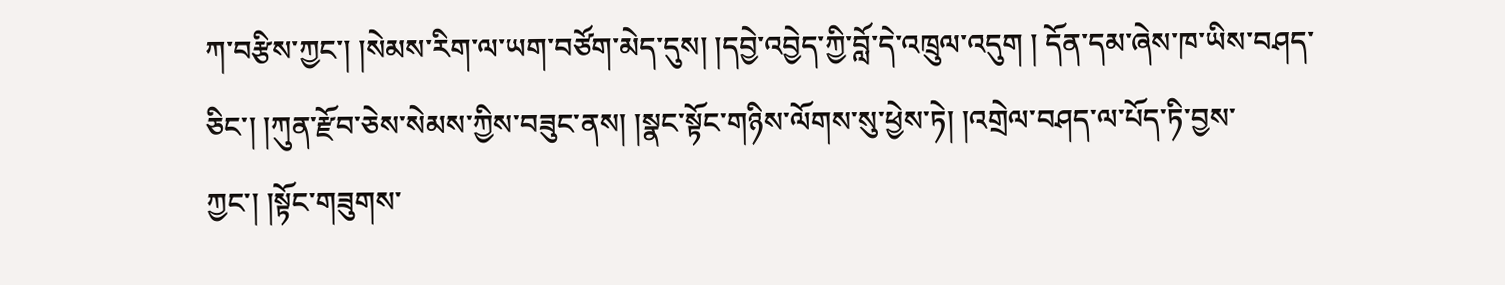ཀ་བརྩིས་ཀྱང་། །སེམས་རིག་ལ་ཡག་བཙོག་མེད་དུས། །དབྱེ་འབྱེད་ཀྱི་བློ་དེ་འཁྲུལ་འདུག ། དོན་དམ་ཞེས་ཁ་ཡིས་བཤད་ཅིང་། །ཀུན་རྫོབ་ཅེས་སེམས་ཀྱིས་བཟུང་ནས། །སྣང་སྟོང་གཉིས་ལོགས་སུ་ཕྱེས་ཏེ། །འགྲེལ་བཤད་ལ་པོད་ཏི་བྱས་ཀྱང་། །སྟོང་གཟུགས་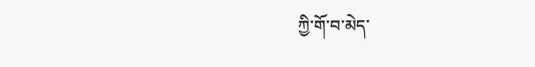ཀྱི་གོ་བ་མེད་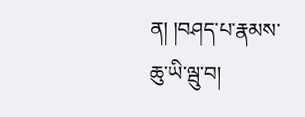ན། །བཤད་པ་རྣམས་ཆུ་ཡི་ལྦུ་བ།